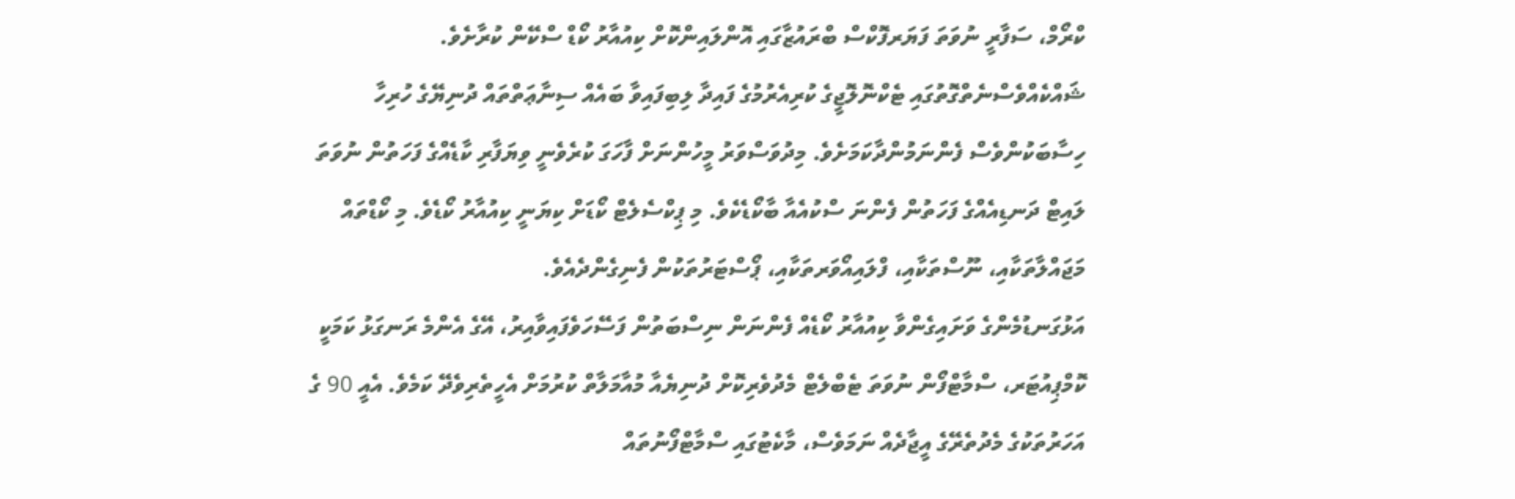ކްރޯމް، ސަފާރީ ނުވަތަ ފަޔަރފޮކްސް ބްރައުޒާގައި އޮންލައިންކޮށް ކިއުއާރު ކޯޑް ސްކޭން ކުރާށެވެ.
ޝައްކެއްވެސްނެތްގޮތުގައި ޓެކްނޮލޮޖީގެ ކުރިއެރުމުގެ ފައިދާ ލިބިފައިވާ ބައެއް ސިނާޢަތްތައް ދުނިޔޭގެ ހުރިހާ ހިސާބަކުންވެސް ފެންނަމުންދާކަމަށެވެ. މިދުވަސްވަރު މީހުންނަށް ފާހަގަ ކުރެވެނީ ވިޔަފާރި ކާޑެއްގެ ފަހަތުން ނުވަތަ ލައިޓް ދަނޑިއެއްގެ ފަހަތުން ފެންނަ ސްކުއެއާ ބާކޯޑެކެވެ. މި ޕިކްސެލެޓް ކޯޑަށް ކިޔަނީ ކިއުއާރު ކޯޑެވެ. މި ކޯޑްތައް މަޖައްލާތަކާއި، ނޫސްތަކާއި، ފްލައިއޯވަރތަކާއި، ޕޯސްޓަރުތަކުން ފެނިގެންދެއެވެ.
އަޅުގަނޑުމެންގެ ވަށައިގެންވާ ކިއުއާރު ކޯޑެއް ފެންނަން ނިސްބަތުން ފަސޭހަވެފައިވާއިރު، އޭގެ އެންމެ ރަނގަޅު ކަމަކީ ކޮމްޕިއުޓަރ، ސްމާޓްފޯން ނުވަތަ ޓެބްލެޓް މެދުވެރިކޮށް ދުނިޔެއާ މުއާމަލާތް ކުރުމަށް އެހީތެރިވެދޭ ކަމެވެ. އެއީ 90 ގެ އަހަރުތަކުގެ މެދުތެރޭގެ އީޖާދެއް ނަމަވެސް، މާކެޓުގައި ސްމާޓްފޯނުތައް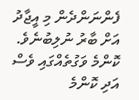ފެންނަންދެން މި އީޖާދު އަށް ބާރު ނުލިބުނެވެ. ކޮންމެ ވަގުތެއްގައި ވެސް އަދި ކޮންމެ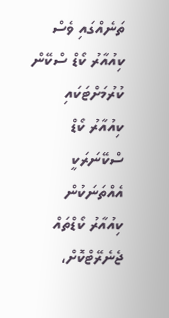ތަނެއްގައި ވެސް ކިއުއާރު ކޯޑް ސްކޭން ކުރުމަށްޓަކައި ކިއުއާރު ކޯޑް ސްކޭނަރަކީ އެއްތަނަކުން ކިއުއާރު ކޯޑްތައް ޖެނެރޭޓްކޮށް،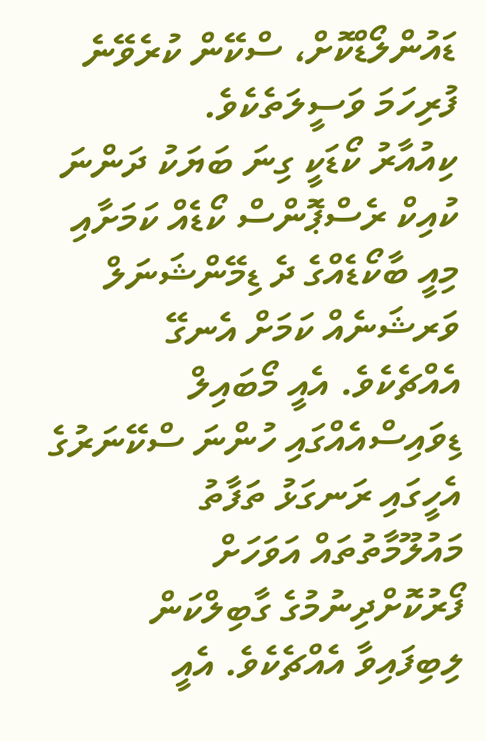ޑައުންލޯޑްކޮށް، ސްކޭން ކުރެވޭނެ ފުރިހަމަ ވަސީލަތެކެވެ.
ކިއުއާރު ކޯޑަކީ ގިނަ ބަޔަކު ދަންނަ ކުއިކް ރެސްޕޮންސް ކޯޑެއް ކަމަށާއި މިއީ ބާކޯޑެއްގެ ދެ ޑިމޭންޝަނަލް ވަރޝަނެއް ކަމަށް އެނގޭ އެއްޗެކެވެ. އެއީ މޯބައިލް ޑިވައިސްއެއްގައި ހުންނަ ސްކޭނަރުގެ އެހީގައި ރަނގަޅު ތަފާތު މައުލޫމާތުތައް އަވަހަށް ފޯރުކޮށްދިނުމުގެ ގާބިލްކަން ލިބިފައިވާ އެއްޗެކެވެ. އެއީ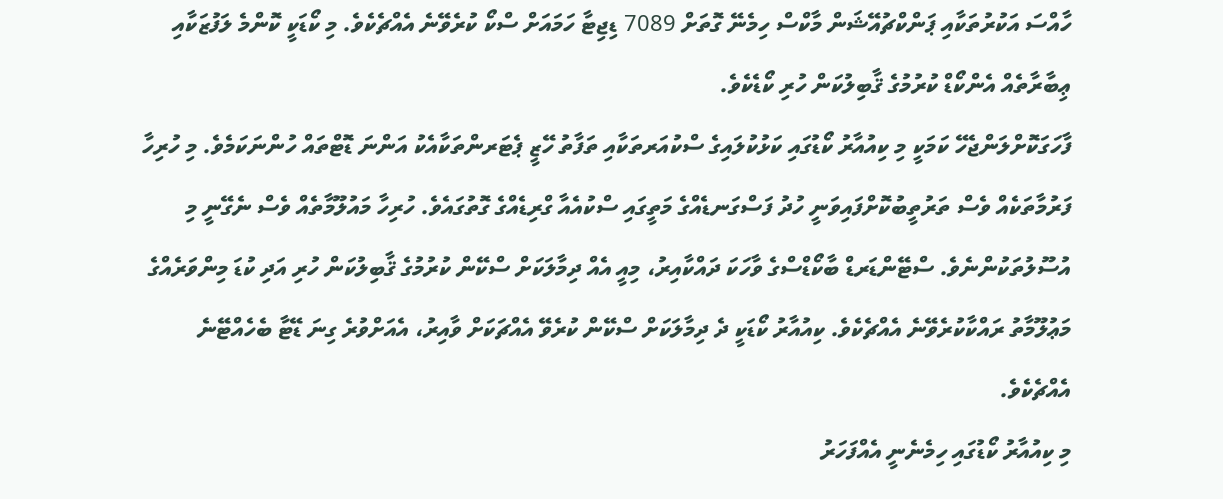ހާއްސަ އަކުރުތަކާއި ޕަންކްޗުއޭޝަން މާކްސް ހިމެނޭ ގޮތަށް 7089 ޑިޖިޓާ ހަމައަށް ސްކޯ ކުރެވޭނެ އެއްޗެކެވެ. މި ކޯޑަކީ ކޮންމެ ލަފުޒަކާއި ޢިބާރާތެއް އެންކޯޑް ކުރުމުގެ ޤާބިލުކަން ހުރި ކޯޑެކެވެ.
ފާހަގަކޮށްލަންޖެހޭ ކަމަކީ މި ކިއުއާރު ކޯޑުގައި ކަޅުކުލައިގެ ސްކުއަރތަކާއި ތަފާތު ހޭޒީ ޕެޓަރންތަކާއެކު އަންނަ ޑޮޓްތައް ހުންނަކަމެވެ. މި ހުރިހާ ފަރުމާތަކެއް ވެސް ތަރުތީބުކޮށްފައިވަނީ ހުދު ފަސްގަނޑެއްގެ މަތީގައި ސްކުއެއާ ގްރިޑެއްގެ ގޮތުގައެވެ. ހުރިހާ މައުލޫމާތެއް ވެސް ނެގޭނީ މި އުސޫލުތަކުންނެވެ. ސްޓޭންޑަރޑް ބާކޯޑްސްގެ ވާހަކަ ދައްކާއިރު، މިއީ އެއް ދިމާލަކަށް ސްކޭން ކުރުމުގެ ޤާބިލުކަން ހުރި އަދި ކުޑަ މިންވަރެއްގެ މަޢުލޫމާތު ރައްކާކުރެވޭނެ އެއްޗެކެވެ. ކިއުއާރު ކޯޑަކީ ދެ ދިމާލަކަށް ސްކޭން ކުރެވޭ އެއްޗަކަށް ވާއިރު، އެއަށްވުރެ ގިނަ ޑޭޓާ ބެހެއްޓޭނެ އެއްޗެކެވެ.
މި ކިއުއާރު ކޯޑުގައި ހިމެނެނީ އެއްފަހަރު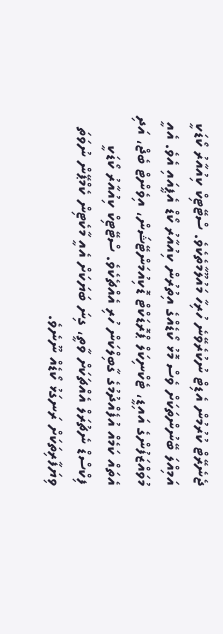ޖެނެރޭޓް ކުރުމުން އެޑިޓް ނުކުރެވޭނެ ހުރިހާ މައުލޫމާތެކެވެ. ސްޓޭޓިކް ކިއުއާރު ކޯޑަކީ އަމިއްލަ ބޭނުންތަކަށް ވެސް މޮޅު ކޯޑެއްގެ އިތުރުން ކިއުއާރު ކޯޑް އެޕީއައި އެވެ. އެއީ މުވައްޒަފުންގެ އައިޑީ، ޓެކްނިކަލް ޕްރޮޑަކްޓް ޑޮކިއުމަންޓޭޝަން، އިވެންޓް ބެޖް، އަދި އެތައް ކަމެއް އުފެއްދުމުގެ ގާބިލްކަން ހުރި އެއްޗެކެވެ. ސްޓޭޓިކް ކިއުއާރު ކޯޑަކީ ފިކްސްޑް ނެޗުރަލް އެއްޗަކަށް ވާތީ، ގިނަ ބަޔަކަށް އެއީ މާކެޓިން ކެމްޕޭން ނުވަތަ ވިޔަފާރިތަކަށް ރަނގަޅު ކޯޑެއް ނޫނެވެ.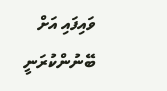ވައިފައި އަށް ބޭނުންކުރަނީ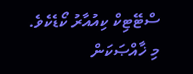ސްޓޭޓިކް ކިއުއާރު ކޯޑެކެވެ. މި ޚާއްޞަކަން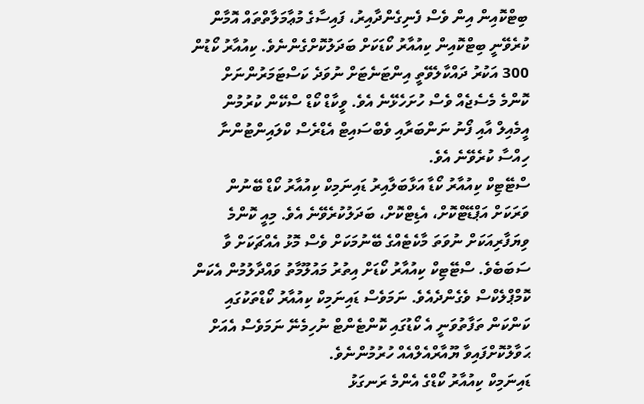ބިޓްކޮއިން އިން ވެސް ފެނިގެންދާއިރު، ފައިސާގެ މުޢާމަލާތްތައް އޮމާން ކުރެވޭނީ ބިޓްކޮއިން ކިއުއާރު ކޯޑަކަށް ބަދަލުކޮށްގެންނެވެ. ކިއުއާރު ކޯޑުން 300 އަކުރު ދައްކާލެވޭތީ އިންޓަނެޓަށް ނުވަދެ ކަސްޓަމަރުންނަށް ކޮންމެ މެސެޖެއް ވެސް ހުށަހެޅޭނެ އެވެ. ވީކާޑް ކޯޑް ސްކޭން ކުރުމުން އީމެއިލް އާއި ފޯނު ނަންބަރާއި ވެބްސައިޓް އެޑްރެސް ކްލައިންޓުންނާ ހިއްސާ ކުރެވޭނެ އެވެ.
ސްޓޭޓިކް ކިއުއާރު ކޯޑާ އަޅާބަލާއިރު ޑައިނަމިކް ކިއުއާރު ކޯޑް ބޭނުން ވަރަކަށް އަޕްޑޭޓްކޮށް، އެޑިޓްކޮށް، ބަދަލުކުރެވޭނެ އެވެ. މިއީ ކޮންމެ ވިޔަފާރިއަކަށް ނުވަތަ މާކެޓެއްގެ ބޭނުމަކަށް ވެސް މޮޅު އެއްޗަކަށް ވާ ސަބަބެވެ. ސްޓޭޓިކް ކިއުއާރު ކޯޑަށް އިތުރު މައުލޫމާތު ވައްދާލުމުން އެކަން ކޮމްޕްލެކްސް ވެގެންދެއެވެ. ނަމަވެސް ޑައިނަމިކް ކިއުއާރު ކޯޑްތަކުގައި ކަންކަން ތަފާތުވަނީ އެ ކޯޑުގައި ކޮންޓެންޓް ނުހިމެނޭ ނަމަވެސް އެއަށް ޙަވާލުކޮށްފައިވާ ޔޫއާރްއެލްއެއް ހުރުމުންނެވެ.
ޑައިނަމިކް ކިއުއާރު ކޯޑްގެ އެންމެ ރަނގަޅު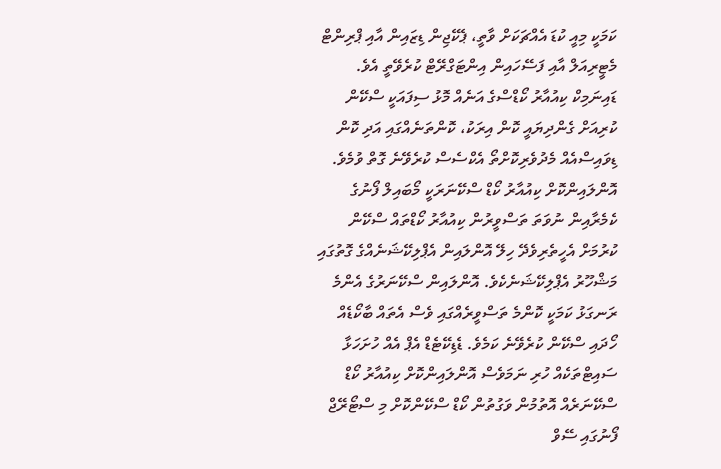ކަމަކީ މިއީ ކުޑަ އެއްޗަކަށް ވާތީ، ޕެކޭޖިން ޑިޒައިން އާއި ޕްރިންޓް މެޓީރިއަލް އާއި ފަސޭހައިން އިންޓަގްރޭޓް ކުރެވޭތީ އެވެ. ޑައިނަމިކް ކިއުއާރު ކޯޑްސްގެ އަނެއް މޮޅު ސިފައަކީ ސްކޭން ކުރިއަށް ގެންދިޔައީ ކޮން އިރަކު، ކޮންތަނެއްގައި އަދި ކޮން ޑިވައިސްއެއް މެދުވެރިކޮށްތޯ އެކްސެސް ކުރެވޭނެ ގޮތް ވުމެވެ.
އޮންލައިންކޮށް ކިއުއާރު ކޯޑް ސްކޭނަރަކީ މޯބައިލް ފޯނުގެ ކެމެރާއިން ނުވަތަ ތަސްވީރުން ކިއުއާރު ކޯޑްތައް ސްކޭން ކުރުމަށް އެހީތެރިވެދޭ ހިލޭ އޮންލައިން އެޕްލިކޭޝަނެއްގެ ގޮތުގައި މަޝްހޫރު އެޕްލިކޭޝަނެކެވެ. އޮންލައިން ސްކޭނަރުގެ އެންމެ ރަނގަޅު ކަމަކީ ކޮންމެ ތަސްވީރެއްގައި ވެސް އެތައް ބާކޯޑެއް ހޯދައި ސްކޭން ކުރެވޭނެ ކަމެވެ. ޑެޑިކޭޓެޑް އެޕް އެއް ހުށަހަޅާ ސައިޓްތަކެއް ހުރި ނަމަވެސް އޮންލައިންކޮށް ކިއުއާރު ކޯޑް ސްކޭނަރެއް އޮތުމުން ވަގުތުން ކޯޑް ސްކޭންކޮށް މި ސްޓޯރޭޖް ފޯނުގައި ސޭވް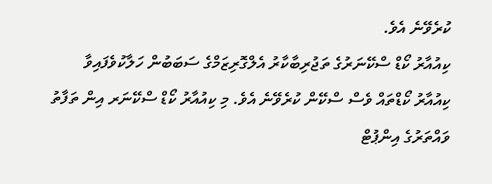ކުރެވޭނެ އެވެ.
ކިއުއާރު ކޯޑް ސްކޭނަރުގެ ތަޖުރިބާކާރު އެލްގޮރިޒަމްގެ ސަބަބުން ހަލާކުވެފައިވާ ކިއުއާރު ކޯޑްތައް ވެސް ސްކޭން ކުރެވޭނެ އެވެ. މި ކިއުއާރު ކޯޑް ސްކޭނަރ އިން ތަފާތު ވައްތަރުގެ އިންޕުޓް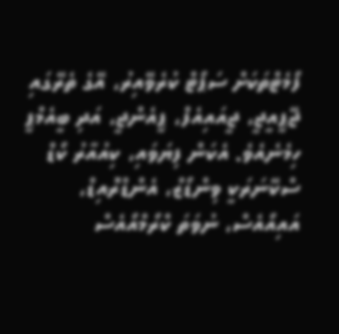ފޯމެޓްތަކަށް ސަޕޯޓް ކުރެވޭއިރު، އޭގެ ތެރޭގައި ޖޭޕީއީޖީ، ޖީއައިއެފް، ޕީއެންޖީ، އަދި ބީއެމްޕީ ހިމެނެއެވެ. އެކަން ފިޔަވައި، ކިއުއާރު ކޯޑް ސްކޭނަރަކީ ވިންޑޯޒް، އެންޑްރޮއިޑް، އައިއޯއެސް، ނުވަތަ ކްރޯމްއޯއެސް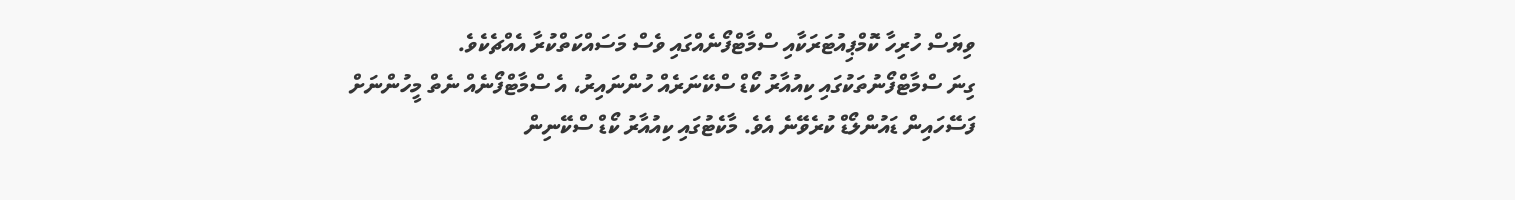ވިޔަސް ހުރިހާ ކޮމްޕިއުޓަރަކާއި ސްމާޓްފޯނެއްގައި ވެސް މަސައްކަތްކުރާ އެއްޗެކެވެ.
ގިނަ ސްމާޓްފޯނުތަކުގައި ކިއުއާރު ކޯޑް ސްކޭނަރެއް ހުންނައިރު، އެ ސްމާޓްފޯނެއް ނެތް މީހުންނަށް ފަސޭހައިން ޑައުންލޯޑް ކުރެވޭނެ އެވެ. މާކެޓުގައި ކިއުއާރު ކޯޑް ސްކޭނިން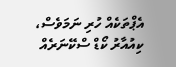އެޕްތަކެއް ހުރި ނަމަވެސް، ކިއުއާރު ކޯޑް ސްކޭނަރެއް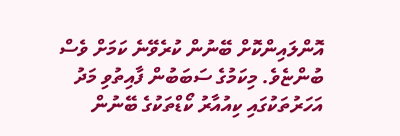އޮންލައިންކޮށް ބޭނުން ކުރެވޭނެ ކަމަށް ވެސް ބުންޏެވެ. މިކަމުގެ ސަބަބުން ފާއިތުވި މަދު އަހަރުތަކުގައި ކިއުއާރު ކޯޑްތަކުގެ ބޭނުން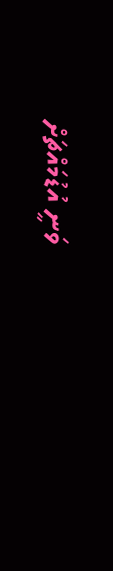ވަނީ އުޑުމައްޗަށް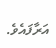އަރާފައެވެ.